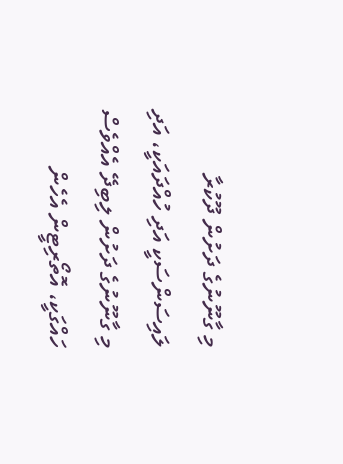މި ގާނޫނުގެ ދަށުން ދޫކުރާ ލައިސަންސަކީ އަދި ހުއްދައަކީ، އަދި މި ގާނޫނުގެ ދަށުން ލިބިދޭ އެއްވެސް ހައްގަކީ، އޮތޯރިޓީން އެހެން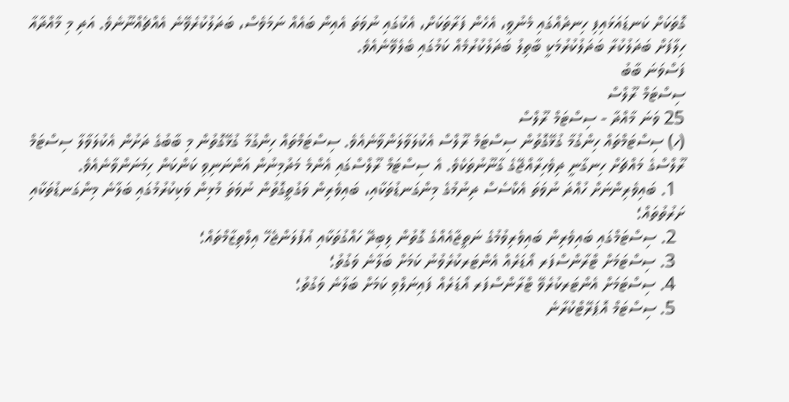ގޮތަކަށް ކަނޑައަޅައިފި ހިނދެއްގައި މެނުވީ، އެހެން ފަރާތަކަށް، އެކުގައި ނުވަތަ އެއިން ބައެއް ނަމަވެސް، ބަދަލުކުރެވޭނެ އެއްޗެއްނޫނެވެ. އަދި މި މާއްދާއާ ހިލާފަށް ބަދަލުކުރާ ބަދަލުކުރުމަކީ ބާތިލު ބަދަލުކުރުމެއް ކަމުގައި ބެލެވޭނެއެވެ.
ފަސްވަނަ ބާބު
ސިސްޓަމް ރޫލްސް
25 ވަނަ މާއްދާ - ސިސްޓަމް ރޫލްސް
(ހ) ސިސްޓަމްތައް ހިންގުމާ ގުޅޭގޮތުން ސިސްޓަމް ރޫލްސް އެކުލަވާލަންވާނެއެވެ. ސިސްޓަމްތައް ހިންގުމާ ގުޅޭގޮތުން މި ބާބުގެ ދަށުން އެކުލަވާލާ ސިސްޓަމް ރޫލްސްގެ މައްޗަށް ހިނގާނީ ދިވެހިރާއްޖޭގެ ގާނޫނުތަކެވެ. އެ ސިސްޓަމް ރޫލްސްގައި އެންމެ މަދުމިނުން އަންނަނިވި ކަންކަން ހިމަނަންވާނެއެވެ.
  1. ބައިވެރިންނަށް ހުއްދަ ނުވަތަ އެކްސެސް ދިނުމުގެ މިންގަނޑުތަކާއި، ބައިވެރިން ވަގުތީގޮތުން ނުވަތަ މުޅިން ވަކިކުރުމުގައި ބަލާނެ މިންގަނޑުތަކާއި ށަރުތުތައް؛
  2. ސިސްޓަމްގައި ބައިވެރިން ބައިވެރިވުމުގެ ނަތީޖާއެއްގެ ގޮތުން ލިބިދޭ ހައްގުތަކާއި އުފުލަންޖެހޭ އިލްތިޒާމްތައް؛
  3. ސިސްޓަމަށް ޓްރާންސްފަރ އޯޑަރެއް އެންޓަރކުރެވުނު ކަމަށް ބަލާނެ ވަގުތު؛
  4. ސިސްޓަމަށް އެންޓަރކުރެވޭ ޓްރާންސްފަރ އޯޑަރެއް ފައިނަލްވި ކަމަށް ބަލާނެ ވަގުތު؛
  5. ސިސްޓަމް އޮޕަރޭޓްކުރާނެ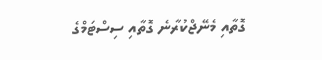ގޮތާއި މެނޭޖްކުރާނެ ގޮތާއި ސިސްޓަމްގެ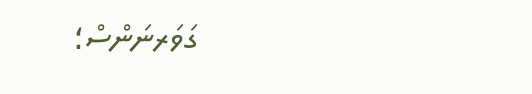ގަވަރނަންސް؛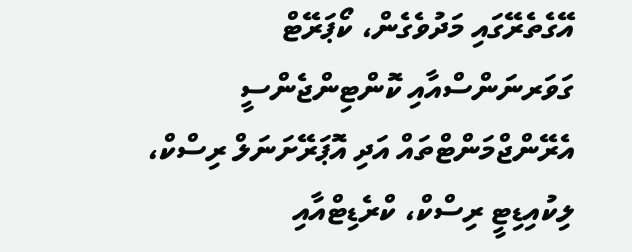އޭގެތެރޭގައި މަދުވެގެން، ކޯޕަރޭޓް ގަވަރނަންސްއާއި ކޮންޓިންޖެންސީ އެރޭންޖްމަންޓްތައް އަދި އޮޕަރޭށަނަލް ރިސްކް، ލިކުއިޑިޓީ ރިސްކް، ކްރެޑިޓްއާއި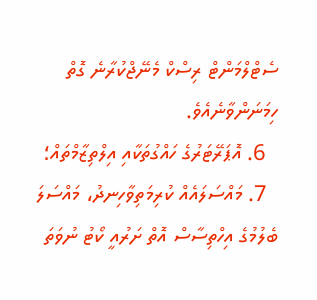ސެޓްލްމަންޓް ރިސްކް މެނޭޖްކުރާނެ ގޮތް ހިމަނަންވާނެއެވެ.
  6. އޮޕަރޭޓަރުގެ ހައްގުތަކާއި އިލްތިޒާމްތައް؛
  7. މައްސަލައެއް ކުރިމަތިވާހިނދު، މައްސަލަ ބެލުމުގެ އިހްތިސާސް އޮތް ށަރުއީ ކޯޓު ނުވަތަ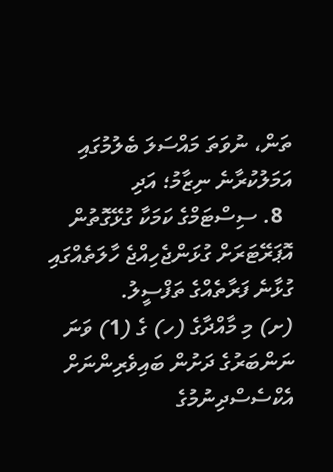ތަން، ނުވަތަ މައްސަލަ ބެލުމުގައި އަމަލުކުރާނެ ނިޒާމު؛ އަދި
  8. ސިސްޓަމްގެ ކަމަކާ ގުޅޭގޮތުން އޮޕަރޭޓަރަށް ގުޅަންޖެހިއްޖެ ހާލަތެއްގައި ގުޅާނެ ފަރާތެއްގެ ތަފްސީލު.
(ށ) މި މާއްދާގެ (ހ) ގެ (1) ވަނަ ނަންބަރުގެ ދަށުން ބައިވެރިންނަށް އެކްސެސްދިނުމުގެ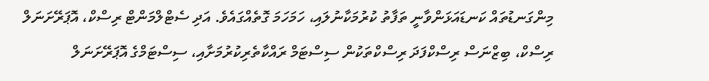މިންގަނޑުތައް ކަނޑައަޅަންވާނީ ތަފާތު ކުރުމަކާނުލައި، ހަމަހަމަ ގޮތެއްގައެވެ. އަދި ސެޓްލްމަންޓް ރިސްކް، އޮޕަރޭށަނަލް ރިސްކް، ބިޒްނަސް ރިސްކްފަދަ ރިސްކްތަކުން ސިސްޓަމް ރައްކާތެރިކުރުމަށާއި، ސިސްޓަމްގެ އޮޕަރޭށަނަލް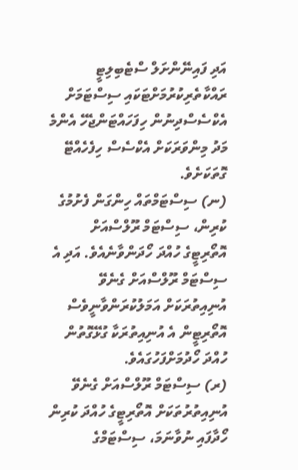އަދި ފައިނޭންށަލް ސްޓެބިލިޓީ ރައްކާތެރިކުރުމަށްޓަކައި ސިސްޓަމަށް އެކްސެސްދިނުން ހިފަހައްޓަންޖެހޭ އެންމެ މަދު މިންވަރަކަށް އެކްސެސް ހިފެހެއްޓޭ ގޮތަކަށެވެ.
(ނ) ސިސްޓަމްތައް ހިންގަން ފެށުމުގެ ކުރިން، ސިސްޓަމް ރޫލްސްއަށް އޮތޯރިޓީގެ ހުއްދަ ހޯދަންވާނެއެވެ. އަދި އެ ސިސްޓަމް ރޫލްސްއަށް ގެނެވޭ އުނިއިތުރަކަށް އަމަލުކުރަންވާނީވެސް އޮތޯރިޓީން އެ އުނިއިތުރަކާ ގުޅޭގޮތުން ހުއްދަ ހޯދުމަށްފަހުގައެވެ.
(ރ) ސިސްޓަމް ރޫލްސްއަށް ގެނެވޭ އުނިއިތުރުތަކަށް އޮތޯރިޓީގެ ހުއްދަ ކުރިން ހޯދާފައި ނުވާނަމަ، ސިސްޓަމްގެ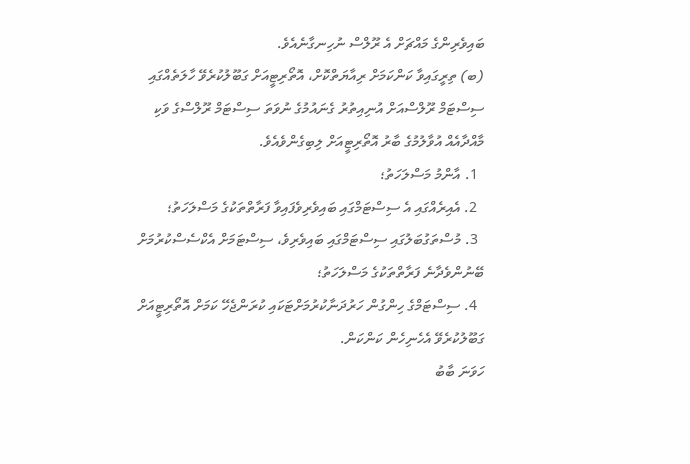ބައިވެރިންގެ މައްޗަށް އެ ރޫލްސް ނުހިނގާނެއެވެ.
(ބ) ތިރީގައިވާ ކަންކަމަށް ރިއާޔަތްކޮށް، އޮތޯރިޓީއަށް ގަބޫލުކުރެވޭ ހާލަތެއްގައި ސިސްޓަމް ރޫލްސްއަށް އުނިއިތުރު ގެނައުމުގެ ނުވަތަ ސިސްޓަމް ރޫލްސްގެ ވަކި މާއްދާއެއް އުވާލުމުގެ ބާރު އޮތޯރިޓީއަށް ލިބިގެންވެއެވެ.
  1. އާންމު މަސްލަހަތު؛
  2. އެއިރެއްގައި އެ ސިސްޓަމްގައި ބައިވެރިވެފައިވާ ފަރާތްތަކުގެ މަސްލަހަތު؛
  3. މުސްތަގުބަލުގައި ސިސްޓަމްގައި ބައިވެރިވެ، ސިސްޓަމަށް އެކްސެސްކުރުމަށް ބޭނުންވެދާނެ ފަރާތްތަކުގެ މަސްލަހަތު؛
  4. ސިސްޓަމްގެ ހިންގުން ހަރުދަނާކުރުމަށްޓަކައި ކުރަންޖެހޭ ކަމަށް އޮތޯރިޓީއަށް ގަބޫލުކުރެވޭ އެހެނިހެން ކަންކަން.
ހަވަނަ ބާބު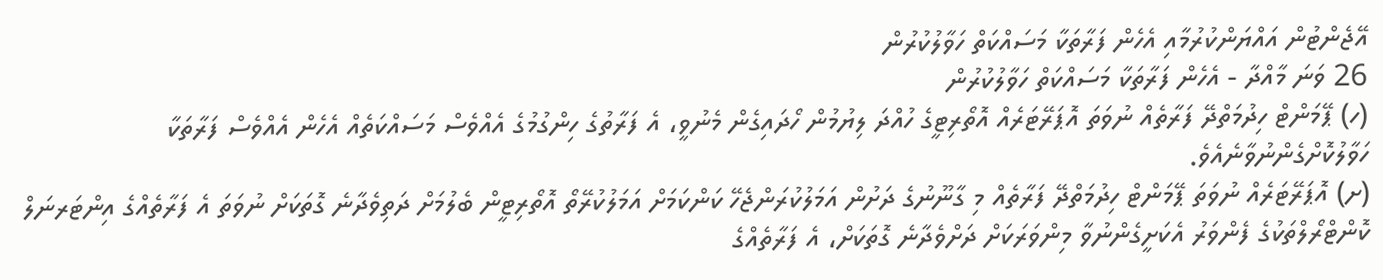އޭޖެންޓުން އައްޔަންކުރުމާއި އެހެން ފަރާތަކާ މަސައްކަތް ހަވާލުކުރުން
26 ވަނަ މާއްދާ - އެހެން ފަރާތަކާ މަސައްކަތް ހަވާލުކުރުން
(ހ) ޕޭމަންޓް ހިދުމަތްދޭ ފަރާތެއް ނުވަތަ އޮޕަރޭޓަރެއް އޮތޯރިޓީގެ ހުއްދަ ލިޔުމުން ހޯދައިގެން މެނުވީ، އެ ފަރާތުގެ ހިންގުމުގެ އެއްވެސް މަސައްކަތެއް އެހެން އެއްވެސް ފަރާތަކާ ހަވާލުކޮށްގެންނުވާނެއެވެ.
(ށ) އޮޕަރޭޓަރެއް ނުވަތަ ޕޭމަންޓް ހިދުމަތްދޭ ފަރާތެއް މި ގާނޫނުގެ ދަށުން އަމަލުކުރަންޖެހޭ ކަންކަމަށް އަމަލުކުރޭތޯ އޮތޯރިޓީން ބެލުމަށް ދަތިވެދާނެ ގޮތަކަށް ނުވަތަ އެ ފަރާތެއްގެ އިންޓަރނަލް ކޮންޓްރޯލްތަކުގެ ފެންވަރު އެކަށީގެންނުވާ މިންވަރަކަށް ދަށްވެދާނެ ގޮތަކަށް، އެ ފަރާތެއްގެ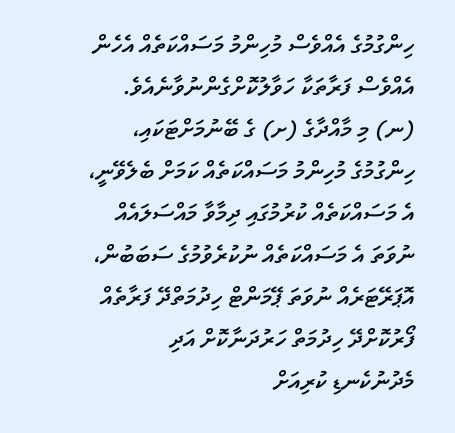ހިންގުމުގެ އެއްވެސް މުހިންމު މަސައްކަތެއް އެހެން އެއްވެސް ފަރާތަކާ ހަވާލުކޮށްގެންނުވާނެއެވެ.
(ނ) މި މާއްދާގެ (ށ) ގެ ބޭނުމަށްޓަކައި، ހިންގުމުގެ މުހިންމު މަސައްކަތެއް ކަމަށް ބެލެވޭނީ، އެ މަސައްކަތެއް ކުރުމުގައި ދިމާވާ މައްސަލައެއް ނުވަތަ އެ މަސައްކަތެއް ނުކުރެވުމުގެ ސަބަބުން، އޮޕަރޭޓަރެއް ނުވަތަ ޕޭމަންޓް ހިދުމަތްދޭ ފަރާތެއް ފޯރުކޮށްދޭ ހިދުމަތް ހަރުދަނާކޮށް އަދި މެދުނުކެނޑި ކުރިއަށް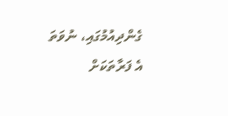ގެންދިއުމުގައި، ނުވަތަ   އެ ފަރާތަކަށް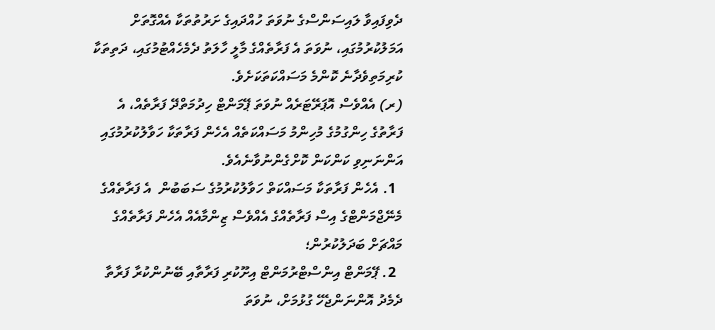ދެވިފައިވާ ލައިސަންސްގެ ނުވަތަ ހުއްދައިގެ ށަރުތުތަކާ އެއްގޮތަށް އަމަލުކުރުމުގައި، ނުވަތަ އެ ފަރާތެއްގެ މާލީ ހާލަތު ދެމެހެއްޓުމުގައި، ދަތިތަކާ ކުރިމަތިވެދާނެ ކޮންމެ މަސައްކަތަކަށެވެ.
(ރ) އެއްވެސް އޮޕަރޭޓަރެއް ނުވަތަ ޕޭމަންޓް ހިދުމަތްދޭ ފަރާތެއް، އެ ފަރާތުގެ ހިންގުމުގެ މުހިންމު މަސައްކަތެއް އެހެން ފަރާތަކާ ހަވާލުކުރުމުގައި އަންނަނިވި ކަންކަން ކޮށްގެންނުވާނެއެވެ.
  1. އެހެން ފަރާތަކާ މަސައްކަތް ހަވާލުކުރުމުގެ ސަބަބުން  އެ ފަރާތެއްގެ މެނޭޖްމަންޓްގެ އިސް ފަރާތެއްގެ އެއްވެސް ޒިންމާއެއް އެހެން ފަރާތެއްގެ މައްޗަށް ބަދަލުކުރުން؛
  2. ޕޭމަންޓް އިންސްޓްރުމަންޓް އިށޫކުރި ފަރާތާއި ބޭނުންކުރާ ފަރާތާ ދެމެދު އޮންނަންޖެހޭ ގުޅުމަށް، ނުވަތަ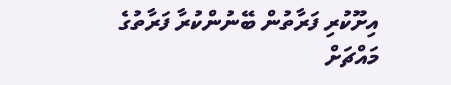އިށޫކުރި ފަރާތުން ބޭނުންކުރާ ފަރާތުގެ މައްޗަށް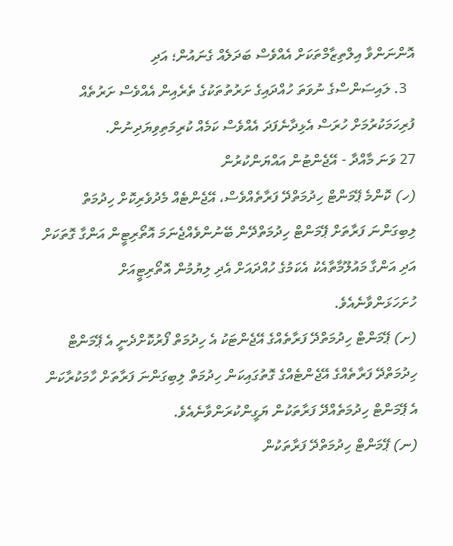އޮންނަންވާ އިލްތިޒާމްތަކަށް އެއްވެސް ބަދަލެއް ގެނައުން؛ އަދި
  3. ލައިސަންސްގެ ނުވަތަ ހުއްދައިގެ ށަރުތުތަކުގެ ތެރެއިން އެއްވެސް ށަރުތެއް ފުރިހަމަކުރުމަށް ހުރަސް އެޅިދާނެފަދަ އެއްވެސް ކަމެއް ކުރިމަތިވިޔަދިނުން.
27 ވަނަ މާއްދާ - އޭޖެންޓުން އައްޔަންކުރުން
(ހ) ކޮންމެ ޕޭމަންޓް ހިދުމަތްދޭ ފަރާތެއްވެސް، އޭޖެންޓެއް މެދުވެރިކޮށް ހިދުމަތް ލިބިގަންނަ ފަރާތަށް ޕޭމަންޓް ހިދުމަތްދޭން ބޭނުންވެއްޖެނަމަ އޮތޯރިޓީން އަންގާ ގޮތަކަށް އަދި އަންގާ މައުލޫމާތާއެކު އެކަމުގެ ހުއްދައަށް އެދި ލިޔުމުން އޮތޯރިޓީއަށް ހުށަހަޅަންވާނެއެވެ.
(ށ) ޕޭމަންޓް ހިދުމަތްދޭ ފަރާތެއްގެ އޭޖެންޓަކު އެ ހިދުމަތް ފޯރުކޮށްދެނީ އެ ޕޭމަންޓް ހިދުމަތްދޭ ފަރާތެއްގެ އޭޖެންޓެއްގެ ގޮތުގައިކަން ހިދުމަތް ލިބިގަންނަ ފަރާތަށް ހާމަކުރާކަން އެ ޕޭމަންޓް ހިދުމަތެއްދޭ ފަރާތަކުން ޔަގީންކުރަންވާނެއެވެ.
(ނ) ޕޭމަންޓް ހިދުމަތްދޭ ފަރާތަކުން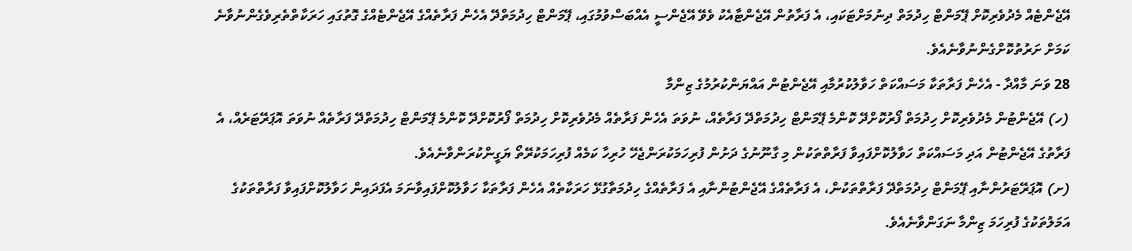އޭޖެންޓެއް މެދުވެރިކޮށް ޕޭމަންޓް ހިދުމަތް ދިނުމަށްޓަކައި، އެ ފަރާތުން އޭޖެންޓާއެކު ވެވޭ އޭޖެންސީ އެއްބަސްވުމުގައި، ޕޭމަންޓް ހިދުމަތްދޭ އެހެން ފަރާތެއްގެ އޭޖެންޓެއްގެ ގޮތުގައި ހަރަކާތްތެރިވެގެންނުވާނެ ކަމަށް ށަރުތުކޮށްގެންނުވާނެއެވެ.
28 ވަނަ މާއްދާ - އެހެން ފަރާތަކާ މަސައްކަތް ހަވާލުކުރުމާއި އޭޖެންޓުން އައްޔަންކުރުމުގެ ޒިންމާ
(ހ) އޭޖެންޓުން މެދުވެރިކޮށް ހިދުމަތް ފޯރުކޮށްދޭ ކޮންމެ ޕޭމަންޓް ހިދުމަތްދޭ ފަރާތެއް، ނުވަތަ އެހެން ފަރާތެއް މެދުވެރިކޮށް ހިދުމަތް ފޯރުކޮށްދޭ ކޮންމެ ޕޭމަންޓް ހިދުމަތްދޭ ފަރާތެއް ނުވަތަ އޮޕަރޭޓަރެއް، އެ ފަރާތުގެ އޭޖެންޓުން އަދި މަސައްކަތް ހަވާލުކޮށްފައިވާ ފަރާތްތަކުން މި ގާނޫނުގެ ދަށުން ފުރިހަމަކުރަންޖެހޭ ހުރިހާ ކަމެއް ފުރިހަމަކުރޭތޯ ޔަގީންކުރަންވާނެއެވެ.
(ށ) އޮޕަރޭޓަރުންނާއި ޕޭމަންޓް ހިދުމަތްދޭ ފަރާތްތަކުން، އެ ފަރާތެއްގެ އޭޖެންޓުންނާއި އެ ފަރާތެއްގެ ހިދުމަތާގުޅޭ ހަރަކާތެއް އެހެން ފަރާތަކާ ހަވާލުކޮށްފައިވާނަމަ އެފަދައިން ހަވާލުކޮށްފައިވާ ފަރާތްތަކުގެ އަމަލުތަކުގެ ފުރިހަމަ ޒިންމާ ނަގަންވާނެއެވެ.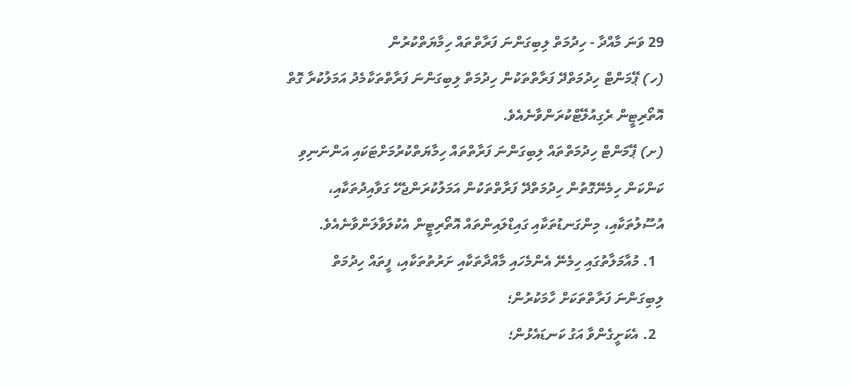29 ވަނަ މާއްދާ - ހިދުމަތް ލިބިގަންނަ ފަރާތްތައް ހިމާޔަތްކުރުން
(ހ) ޕޭމަންޓް ހިދުމަތްދޭ ފަރާތްތަކުން ހިދުމަތް ލިބިގަންނަ ފަރާތްތަކާމެދު އަމަލުކުރާ ގޮތް އޮތޯރިޓީން ރެގިއުލޭޓްކުރަންވާނެއެވެ.
(ށ) ޕޭމަންޓް ހިދުމަތްތައް ލިބިގަންނަ ފަރާތްތައް ހިމާޔަތްކުރުމަށްޓަކައި އަންނަނިވި ކަންކަން ހިމެނޭގޮތުން ހިދުމަތްދޭ ފަރާތްތަކުން އަމަލުކުރަންޖެހޭ ގަވާއިދުތަކާއި، އުސޫލުތަކާއި، މިންގަނޑުތަކާއި ގައިޑްލައިންތައް އޮތޯރިޓީން އެކުލަވާލަންވާނެއެވެ.
  1. މުއާމަލާތުގައި ހިމެނޭ އެންމެހައި މާއްދާތަކާއި ށަރުތުތަކާއި، ފީތައް ހިދުމަތް ލިބިގަންނަ ފަރާތްތަކަށް ހާމަކުރުން؛
  2. އެކަށީގެންވާ އަގު ކަނޑައެޅުން؛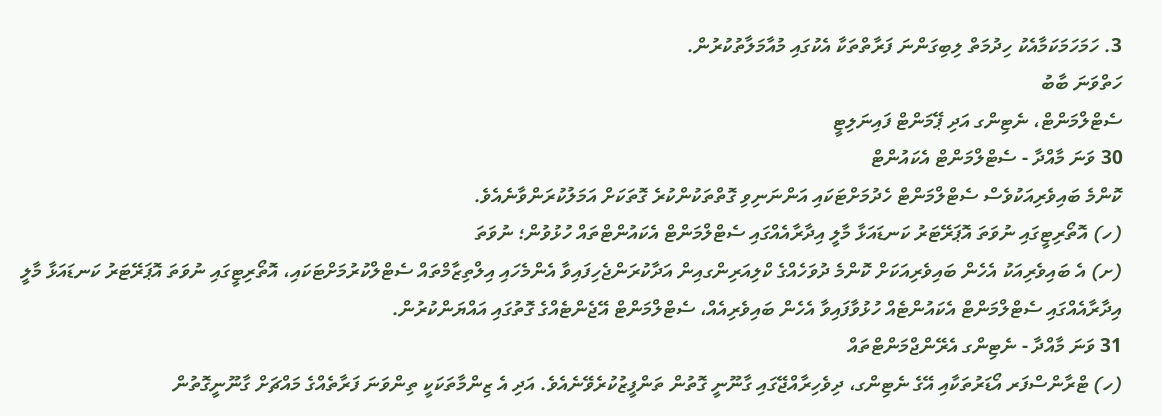3. ހަމަހަމަކަމާއެކު ހިދުމަތް ލިބިގަންނަ ފަރާތްތަކާ އެކުގައި މުއާމަލާތުކުރުން.
ހަތްވަނަ ބާބު
ސެޓްލްމަންޓް، ނެޓިންގ އަދި ޕޭމަންޓް ފައިނަލިޓީ
30 ވަނަ މާއްދާ - ސެޓްލްމަންޓް އެކައުންޓް
ކޮންމެ ބައިވެރިއަކުވެސް ސެޓްލްމަންޓް ހެދުމަށްޓަކައި އަންނަނިވި ގޮތްތަކުންކުރެ ގޮތަކަށް އަމަލުކުރަންވާނެއެވެ.
(ހ) އޮތޯރިޓީގައި ނުވަތަ އޮޕަރޭޓަރު ކަނޑައަޅާ މާލީ އިދާރާއެއްގައި ސެޓްލްމަންޓް އެކައުންޓްތައް ހުޅުވުން؛ ނުވަތަ
(ށ) އެ ބައިވެރިއަކު އެހެން ބައިވެރިއަކަށް ކޮންމެ ދުވަހެއްގެ ކްލިއަރިންގއިން އަދާކުރަންޖެހިފައިވާ އެންމެހައި އިލްތިޒާމްތައް ސެޓްލްކުރުމަށްޓަކައި، އޮތޯރިޓީގައި ނުވަތަ އޮޕަރޭޓަރު ކަނޑައަޅާ މާލީ އިދާރާއެއްގައި ސެޓްލްމަންޓް އެކައުންޓެއް ހުޅުވާފައިވާ އެހެން ބައިވެރިއެއް، ސެޓްލްމަންޓް އޭޖެންޓެއްގެ ގޮތުގައި އައްޔަންކުރުން.
31 ވަނަ މާއްދާ - ނެޓިންގ އެރޭންޖްމަންޓްތައް
(ހ) ޓްރާންސްފަރ އޯޑަރުތަކާއި އޭގެ ނެޓިންގ، ދިވެހިރާއްޖޭގައި ގާނޫނީ ގޮތުން ތަންފީޒުކުރެވޭނެއެވެ. އަދި އެ ޒިންމާތަކަކީ ތިންވަނަ ފަރާތެއްގެ މައްޗަށް ގާނޫނީގޮތުން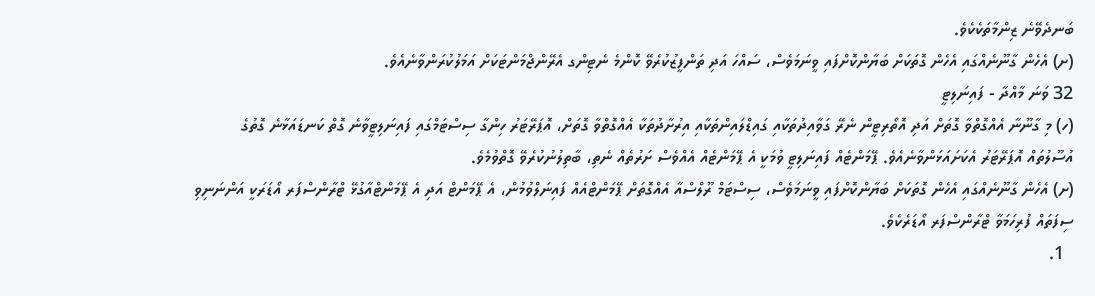ބަނދެވޭނެ ޒިންމާތަކެކެވެ.
(ށ) އެހެން ގާނޫނެއްގައި އެހެން ގޮތަކަށް ބަޔާންކޮށްފައި ވީނަމަވެސް، ސައްހަ އަދި ތަންފީޒުކުރެވޭ ކޮންމެ ނެޓިންގ އެރޭންޖްމަންޓަކަށް އަމަލުކުރަންވާނެއެވެ.
32 ވަނަ މާއްދާ - ފައިނަލިޓީ
(ހ) މި ގާނޫނާ އެއްގޮތްވާ ގޮތަށް އަދި އޮތޯރިޓީން ނެރޭ ގަވާއިދުތަކާއި ގައިޑްލައިންތަކާއި އިރުށާދުތަކާ އެއްގޮތްވާ ގޮތަށް، އޮޕަރޭޓަރު ހިންގާ ސިސްޓަމްގައި ފައިނަލިޓީވާނެ ގޮތް ކަނޑައަޅާނެ ގޮތުގެ އުސޫލުތައް އޮޕަރޭޓަރު އެކަށައަޅަންވާނެއެވެ. ޕޭމަންޓެއް ފައިނަލިޓީ ވުމަކީ އެ ޕޭމަންޓެއް އެއްވެސް ށަރުތެއް ނެތި، ބާތިލުނުކުރެވޭ ގޮތްވުމެވެ.
(ށ) އެހެން ގާނޫނެއްގައި އެހެން ގޮތަކަށް ބަޔާންކޮށްފައި ވީނަމަވެސް، ސިސްޓަމް ރޫލްސްއާ އެއްގޮތަށް ޕޭމަންޓްއެއް ފައިނަލްވުމުން، އެ ޕޭމަންޓް އަދި އެ ޕޭމަންޓްއާގުޅޭ ޓްރާންސްފަރ އޯޑަރަކީ އަންނަނިވި ސިފަތައް ފުރިހަމަވާ ޓްރާންސްފަރ އޯޑަރެކެވެ.
  1.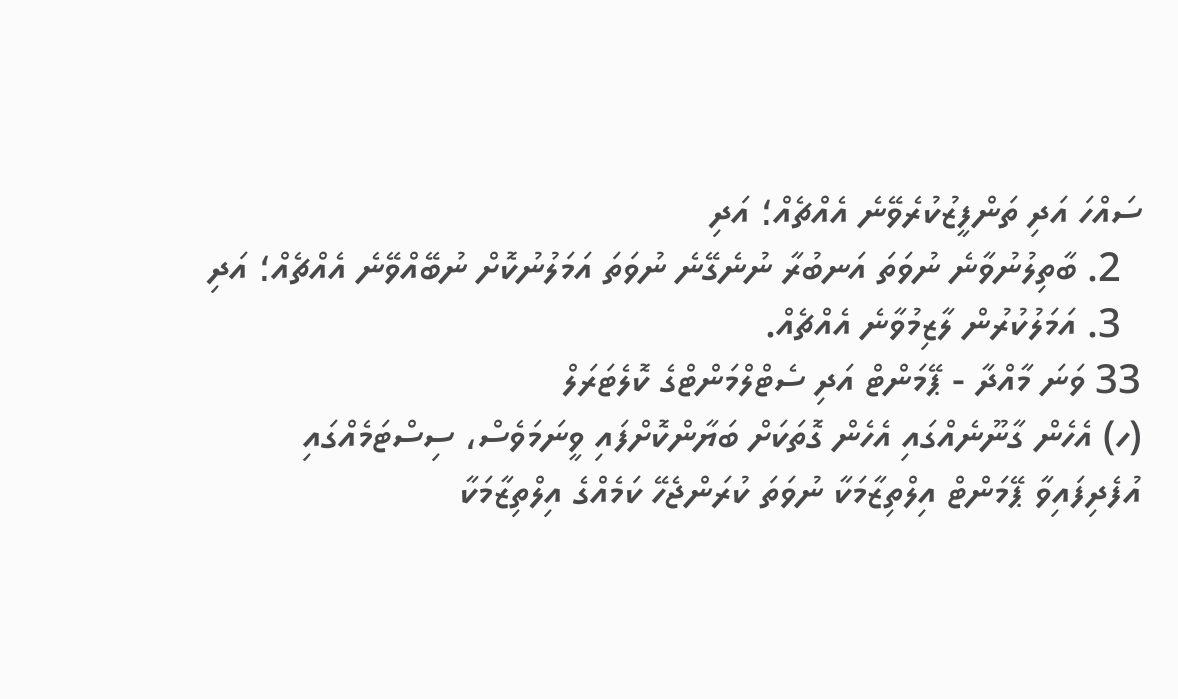ސައްހަ އަދި ތަންފީޒުކުރެވޭނެ އެއްޗެއް؛ އަދި
  2. ބާތިލުނުވާނެ ނުވަތަ އަނބުރާ ނުނެގޭނެ ނުވަތަ އަމަލުނުކޮށް ނުބޭއްވޭނެ އެއްޗެއް؛ އަދި
  3. އަމަލުކުރުން ލާޒިމުވާނެ އެއްޗެއް.
33 ވަނަ މާއްދާ - ޕޭމަންޓް އަދި ސެޓްލްމަންޓްގެ ކޮލެޓަރަލް
(ހ) އެހެން ގާނޫނެއްގައި އެހެން ގޮތަކަށް ބަޔާންކޮށްފައި ވީނަމަވެސް، ސިސްޓަމެއްގައި އުފެދިފައިވާ ޕޭމަންޓް އިލްތިޒާމަކާ ނުވަތަ ކުރަންޖެހޭ ކަމެއްގެ އިލްތިޒާމަކާ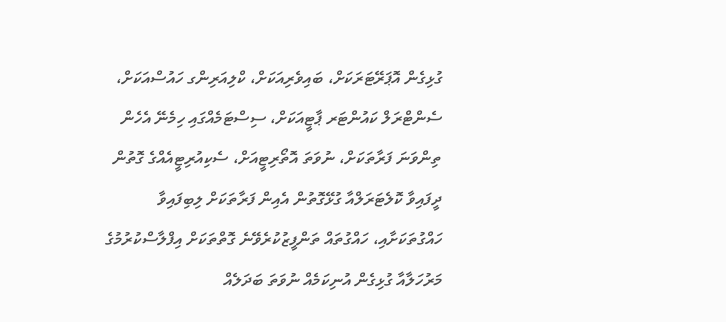ގުޅިގެން އޮޕަރޭޓަރަކަށް، ބައިވެރިއަކަށް، ކްލިއަރިންގ ހައުސްއަކަށް، ސެންޓްރަލް ކައުންޓަރ ޕާޓީއަކަށް، ސިސްޓަމެއްގައި ހިމެނޭ އެހެން ތިންވަނަ ފަރާތަކަށް، ނުވަތަ އޮތޯރިޓީއަށް، ސެކިއުރިޓީއެއްގެ ގޮތުން ދީފައިވާ ކޮލެޓަރަލްއާ ގުޅޭގޮތުން އެއިން ފަރާތަކަށް ލިބިފައިވާ ހައްގުތަކަށާއި، ހައްގުތައް ތަންފީޒުކުރެވޭނެ ގޮތްތަކަށް އިފްލާސްކުރުމުގެ މަރުހަލާއާ ގުޅިގެން އުނިކަމެއް ނުވަތަ ބަދަލެއް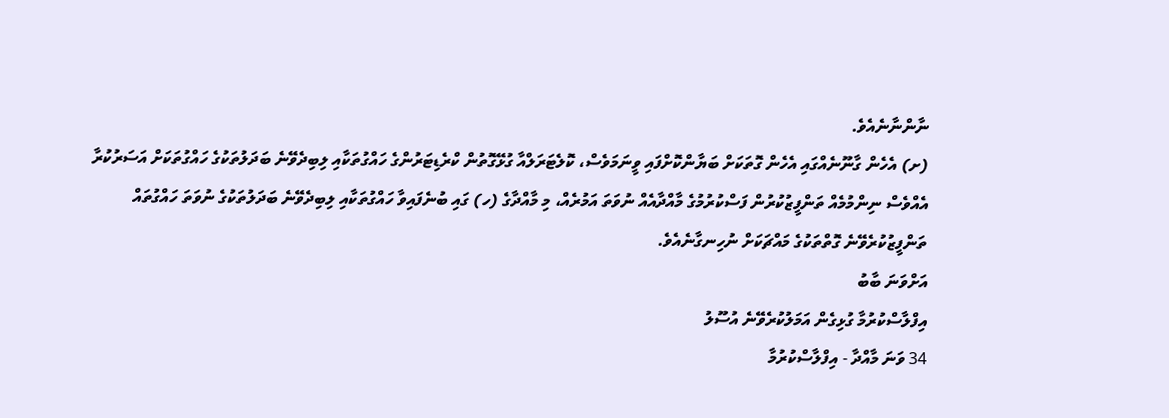ނާންނާނެއެވެ.
(ށ) އެހެން ގާނޫނެއްގައި އެހެން ގޮތަކަށް ބަޔާންކޮށްފައި ވީނަމަވެސް، ކޮލެޓަރަލްއާ ގުޅޭގޮތުން ކްރެޑިޓަރުންގެ ހައްގުތަކާއި ލިބިދެވޭނެ ބަދަލުތަކުގެ ހައްގުތަކަށް އަސަރުކުރާ އެއްވެސް ނިންމުމެއް ތަންފީޒުކުރުން ފަސްކުރުމުގެ މާއްދާއެއް ނުވަތަ އަމުރެއް، މި މާއްދާގެ (ހ) ގައި ބުނެފައިވާ ހައްގުތަކާއި ލިބިދެވޭނެ ބަދަލުތަކުގެ ނުވަތަ ހައްގުތައް ތަންފީޒުކުރެވޭނެ ގޮތްތަކުގެ މައްޗަކަށް ނުހިނގާނެއެވެ.
އަށްވަނަ ބާބު
އިފްލާސްކުރުމާ ގުޅިގެން އަމަލުކުރެވޭނެ އުސޫލު
34 ވަނަ މާއްދާ - އިފްލާސްކުރުމާ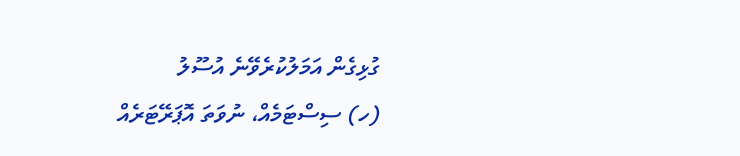ގުޅިގެން އަމަލުކުރެވޭނެ އުސޫލު
(ހ) ސިސްޓަމެއް، ނުވަތަ އޮޕަރޭޓަރެއް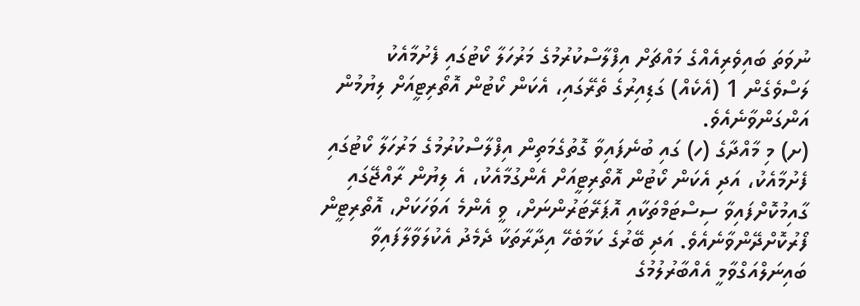ނުވަތަ ބައިވެރިއެއްގެ މައްޗަށް އިފްލާސްކުރުމުގެ މަރުހަލާ ކޯޓުގައި ފެށުމާއެކު ލަސްވެގެން 1 (އެކެއް) ގަޑިއިރުގެ ތެރޭގައި، އެކަން ކޯޓުން އޮތޯރިޓީއަށް ލިޔުމުން އަންގަންވާނެއެވެ.
(ށ) މި މާއްދާގެ (ހ) ގައި ބުނެފައިވާ ގޮތުގެމަތިން އިފްލާސްކުރުމުގެ މަރުހަލާ ކޯޓުގައި ފެށުމާއެކު، އަދި އެކަން ކޯޓުން އޮތޯރިޓީއަށް އެންގުމާއެކު، އެ ލިޔުން ރާއްޖޭގައި ގާއިމުކޮށްފައިވާ ސިސްޓަމްތަކާއި އޮޕަރޭޓަރުންނަށް، ވީ އެންމެ އަވަހަކަށް، އޮތޯރިޓީން ފޯރުކޮށްދޭންވާނެއެވެ. އަދި ބޭރުގެ ކަމާބެހޭ އިދާރާތަކާ ދެމެދު އެކުލަވާލާފައިވާ ބައިނަލްއަގްވާމީ އެއްބާރުލުމުގެ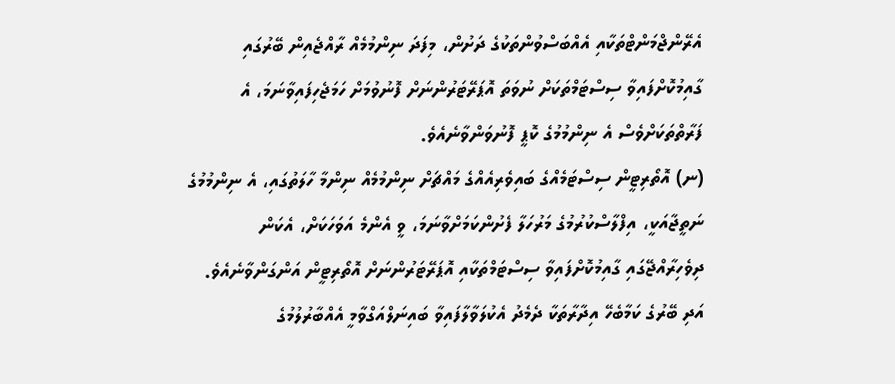އެރޭންޖްމަންޓްތަކާއި އެއްބަސްވުންތަކުގެ ދަށުން، މިފަދަ ނިންމުމެއް ރާއްޖެއިން ބޭރުގައި ގާއިމުކޮށްފައިވާ ސިސްޓަމްތަކަށް ނުވަތަ އޮޕަރޭޓަރުންނަށް ފޮނުވުމަށް ހަމަޖެހިފައިވާނަމަ، އެ ފަރާތްތަކަށްވެސް އެ ނިންމުމުގެ ކޮޕީ ފޮނުވަންވާނެއެވެ.
(ނ) އޮތޯރިޓީން ސިސްޓަމެއްގެ ބައިވެރިއެއްގެ މައްޗަށް ނިންމުމެއް ނިންމާ ހާލަތުގައި، އެ ނިންމުމުގެ ނަތީޖާއަކީ، އިފްލާސްކުރުމުގެ މަރުހަލާ ފެށުންކަމަށްވާނަމަ، ވީ އެންމެ އަވަހަކަށް، އެކަން ދިވެހިރާއްޖޭގައި ގާއިމުކޮށްފައިވާ ސިސްޓަމްތަކާއި އޮޕަރޭޓަރުންނަށް އޮތޯރިޓީން އަންގަންވާނެއެވެ. އަދި ބޭރުގެ ކަމާބެހޭ އިދާރާތަކާ ދެމެދު އެކުލަވާލާފައިވާ ބައިނަލްއަގްވާމީ އެއްބާރުލުމުގެ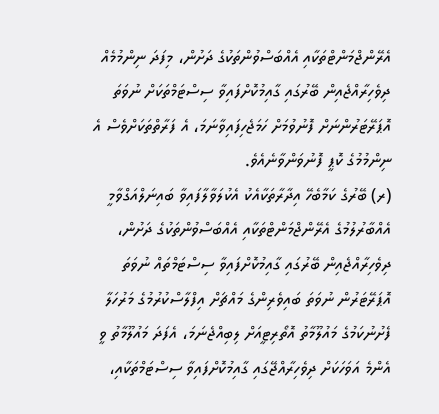އެރޭންޖްމަންޓްތަކާއި އެއްބަސްވުންތަކުގެ ދަށުން، މިފަދަ ނިންމުމެއް ދިވެހިރާއްޖެއިން ބޭރުގައި ގާއިމުކޮށްފައިވާ ސިސްޓަމްތަކަށް ނުވަތަ އޮޕަރޭޓަރުންނަށް ފޮނުވުމަށް ހަމަޖެހިފައިވާނަމަ، އެ ފަރާތްތަކަށްވެސް އެ ނިންމުމުގެ ކޮޕީ ފޮނުވަންވާނެއެވެ.
(ރ) ބޭރުގެ ކަމާބެހޭ އިދާރާތަކާއެކު އެކުލަވާލާފައިވާ ބައިނަލްއަގްވާމީ އެއްބާރުލުމުގެ އެރޭންޖްމަންޓްތަކާއި އެއްބަސްވުންތަކުގެ ދަށުން، ދިވެހިރާއްޖެއިން ބޭރުގައި ގާއިމުކޮށްފައިވާ ސިސްޓަމްތައް ނުވަތަ އޮޕަރޭޓަރުން ނުވަތަ ބައިވެރިންގެ މައްޗަށް އިފްލާސްކުރުމުގެ މަރުހަލާ ފެށުނުކަމުގެ މައުލޫމާތު އޮތޯރިޓީއަށް ލިބިއްޖެނަމަ، އެފަދަ މައުލޫމާތު ވީ އެންމެ އަވަހަކަށް ދިވެހިރާއްޖޭގައި ގާއިމުކޮށްފައިވާ ސިސްޓަމްތަކާއި،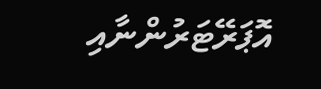އޮޕަރޭޓަރުންނާއި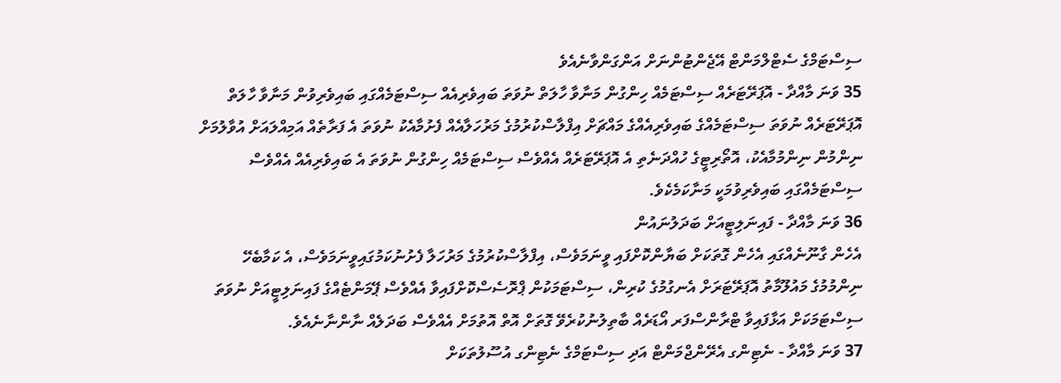ސިސްޓަމްގެ ސެޓްލްމަންޓް އޭޖެންޓުންނަށް އަންގަންވާނެއެވެ
35 ވަނަ މާއްދާ - އޮޕަރޭޓަރެއް ސިސްޓަމެއް ހިންގުން މަނާވާ ހާލަތް ނުވަތަ ބައިވެރިއެއް ސިސްޓަމެއްގައި ބައިވެރިވުން މަނާވާ ހާލަތް
އޮޕަރޭޓަރެއް ނުވަތަ ސިސްޓަމެއްގެ ބައިވެރިއެއްގެ މައްޗަށް އިފްލާސްކުރުމުގެ މަރުހަލާއެއް ފެށުމާއެކު ނުވަތަ އެ ފަރާތެއް އަމިއްލައަށް އުވާލުމަށް ނިންމުން ނިންމުމާއެކު، އޮތޯރިޓީގެ ހުއްދަނެތި އެ އޮޕަރޭޓަރެއް އެއްވެސް ސިސްޓަމެއް ހިންގުން ނުވަތަ އެ ބައިވެރިއެއް އެއްވެސް ސިސްޓަމެއްގައި ބައިވެރިވުމަކީ މަނާކަމެކެވެ.
36 ވަނަ މާއްދާ - ފައިނަލިޓީއަށް ބަދަލުނައުން
އެހެން ގާނޫނެއްގައި އެހެން ގޮތަކަށް ބަޔާންކޮށްފައި ވީނަމަވެސް، އިފްލާސްކުރުމުގެ މަރުހަލާ ފެށުނުކަމުގައިވީނަމަވެސް، އެ ކަމާބެހޭ ނިންމުމުގެ މައުލޫމާތު އޮޕަރޭޓަރަށް އެނގުމުގެ ކުރިން، ސިސްޓަމަކުން ޕްރޮސެސްކޮށްފައިވާ އެއްވެސް ޕޭމަންޓެއްގެ ފައިނަލިޓީއަށް ނުވަތަ ސިސްޓަމަކަށް އަޅާފައިވާ ޓްރާންސްފަރ އޯޑަރެއް ބާތިލުނުކުރެވޭ ގޮތަށް އޮތް އޮތުމަށް އެއްވެސް ބަދަލެއް ނާންނާނެއެވެ.
37 ވަނަ މާއްދާ - ނެޓިންގ އެރޭންޖްމަންޓް އަދި ސިސްޓަމްގެ ނެޓިންގ އުސޫލުތަކަށް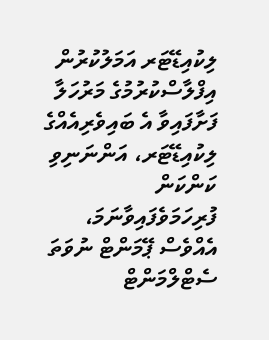ލިކުއިޑޭޓަރ އަމަލުކުރުން
އިފްލާސްކުރުމުގެ މަރުހަލާ ފަށާފައިވާ އެ ބައިވެރިއެއްގެ ލިކުއިޑޭޓަރ، އަންނަނިވި ކަންކަން ފުރިހަމަވެފައިވާނަމަ، އެއްވެސް ޕޭމަންޓް ނުވަތަ ސެޓްލްމަންޓް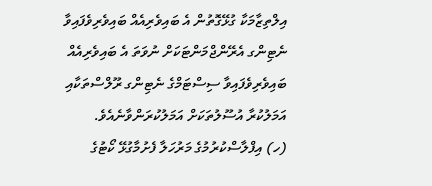އިލްތިޒާމަކާ ގުޅޭގޮތުން އެ ބައިވެރިއެއް ބައިވެރިވެފައިވާ ނެޓިންގ އެރޭންޖްމަންޓަކަށް ނުވަތަ އެ ބައިވެރިއެއް ބައިވެރިވެފައިވާ ސިސްޓަމްގެ ނެޓިންގ ރޫލްސްތަކާއި އަމަލުކުރާ އުސޫލުތަކަށް އަމަލުކުރަންވާނެއެވެ.
(ހ) އިފްލާސްކުރުމުގެ މަރުހަލާ ފެށުމާގުޅޭ ކޯޓުގެ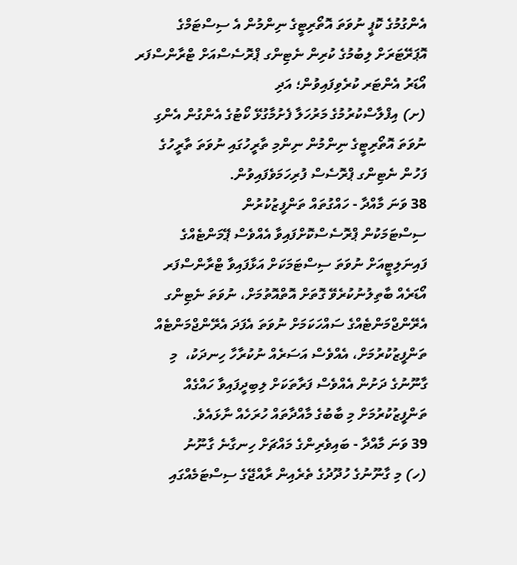އެންގުމުގެ ކޮޕީ ނުވަތަ އޮތޯރިޓީގެ ނިންމުން އެ ސިސްޓަމްގެ އޮޕަރޭޓަރަށް ލިބުމުގެ ކުރިން ނެޓިންގ ޕްރޮސެސްއަށް ޓްރާންސްފަރ އޯޑަރު އެންޓަރ ކުރެވިފައިވުން؛ އަދި
(ށ) އިފްލާސްކުރުމުގެ މަރުހަލާ ފެށުމާގުޅޭ ކޯޓުގެ އެންގުން އެންގި ނުވަތަ އޮތޯރިޓީގެ ނިންމުން ނިންމި ތާރީހުގައި ނުވަތަ ތާރީހުގެ ފަހުން ނެޓިންގ ޕްރޮސެސް ފުރިހަމަވެފައިވުން.
38 ވަނަ މާއްދާ - ހައްގުތައް ތަންފީޒުކުރުން
ސިސްޓަމަކުން ޕްރޮސެސްކޮށްފައިވާ އެއްވެސް ޕޭމަންޓެއްގެ ފައިނަލިޓީއަށް ނުވަތަ ސިސްޓަމަކަށް އަޅާފައިވާ ޓްރާންސްފަރ އޯޑަރެއް ބާތިލުނުކުރެވޭ ގޮތަށް އޮތްއޮތުމަށް، ނުވަތަ ނެޓިންގ އެރޭންޖްމަންޓެއްގެ ސައްހަކަމަށް ނުވަތަ އެފަދަ އެރޭންޖްމަންޓެއް ތަންފީޒުކުރުމަށް، އެއްވެސް އަސަރެއް ނުކުރާހާ ހިނދަކު،  މި ގާނޫނުގެ ދަށުން އެއްވެސް ފަރާތަކަށް ލިބިދީފައިވާ ހައްގެއް ތަންފީޒުކުރުމަށް މި ބާބުގެ މާއްދާތައް ހުރަހެއް ނާޅައެވެ.
39 ވަނަ މާއްދާ - ބައިވެރިންގެ މައްޗަށް ހިނގާނެ ގާނޫނު
(ހ) މި ގާނޫނުގެ ހުދޫދުގެ ތެރެއިން ރާއްޖޭގެ ސިސްޓަމެއްގައި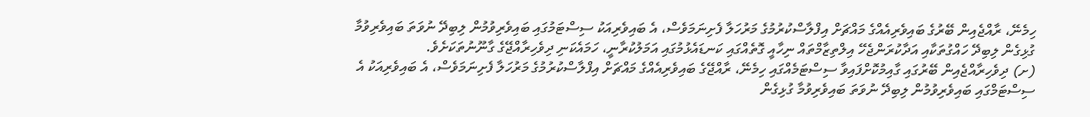ހިމެނޭ، ރާއްޖެއިން ބޭރުގެ ބައިވެރިއެއްގެ މައްޗަށް އިފްލާސްކުރުމުގެ މަރުހަލާ ފެށިނަމަވެސް، އެ ބައިވެރިއަކު ސިސްޓަމުގައި ބައިވެރިވުމުން ލިބިދޭ ނުވަތަ ބައިވެރިވުމާ ގުޅިގެން ލިބިދޭ ހައްގުތަކާއި އަދާކުރަންޖެހޭ އިލްތިޒާމްތައް ނިހާއީ ގޮތެއްގައި ކަނޑައެޅުމުގައި އަމަލުކުރާނީ، ހަމައެކަނި ދިވެހިރާއްޖޭގެ ގާނޫނުތަކަށެވެ.
(ށ) ދިވެހިރާއްޖެއިން ބޭރުގައި ގާއިމުކޮށްފައިވާ ސިސްޓަމެއްގައި ހިމެނޭ، ރާއްޖޭގެ ބައިވެރިއެއްގެ މައްޗަށް އިފްލާސްކުރުމުގެ މަރުހަލާ ފެށިނަމަވެސް، އެ ބައިވެރިއަކު އެ ސިސްޓަމްގައި ބައިވެރިވުމުން ލިބިދޭ ނުވަތަ ބައިވެރިވުމާ ގުޅިގެން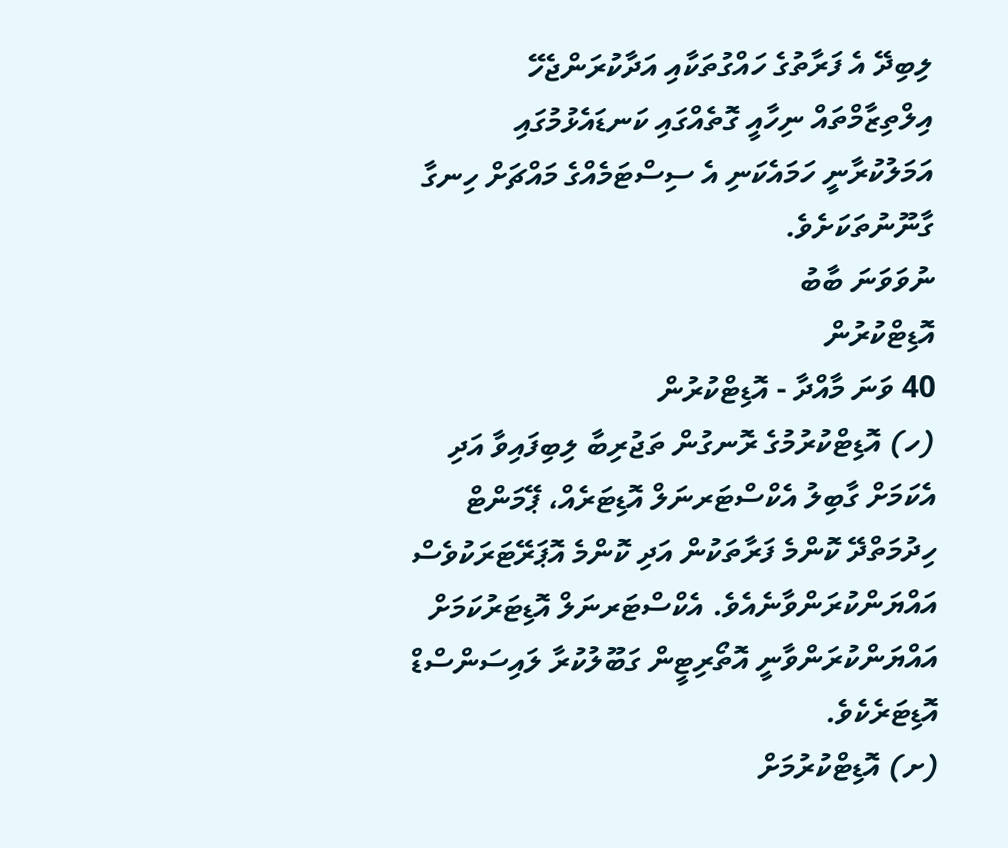ލިބިދޭ އެ ފަރާތުގެ ހައްގުތަކާއި އަދާކުރަންޖެހޭ އިލްތިޒާމްތައް ނިހާއީ ގޮތެއްގައި ކަނޑައެޅުމުގައި އަމަލުކުރާނީ ހަމައެކަނި އެ ސިސްޓަމެއްގެ މައްޗަށް ހިނގާ ގާނޫނުތަކަށެވެ.
ނުވަވަނަ ބާބު
އޮޑިޓްކުރުން
40 ވަނަ މާއްދާ - އޮޑިޓްކުރުން
(ހ) އޮޑިޓްކުރުމުގެ ރޮނގުން ތަޖުރިބާ ލިބިފައިވާ އަދި އެކަމަށް ގާބިލު އެކްސްޓަރނަލް އޮޑިޓަރެއް، ޕޭމަންޓް ހިދުމަތްދޭ ކޮންމެ ފަރާތަކުން އަދި ކޮންމެ އޮޕަރޭޓަރަކުވެސް އައްޔަންކުރަންވާނެއެވެ. އެކްސްޓަރނަލް އޮޑިޓަރުކަމަށް އައްޔަންކުރަންވާނީ އޮތޯރިޓީން ގަބޫލުކުރާ ލައިސަންސްޑް އޮޑިޓަރެކެވެ.
(ށ) އޮޑިޓްކުރުމަށް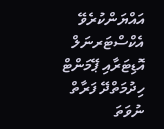އައްޔަންކުރެވޭ އެކްސްޓަރނަލް އޮޑިޓަރާއި ޕޭމަންޓް ހިދުމަތްދޭ ފަރާތް ނުވަތަ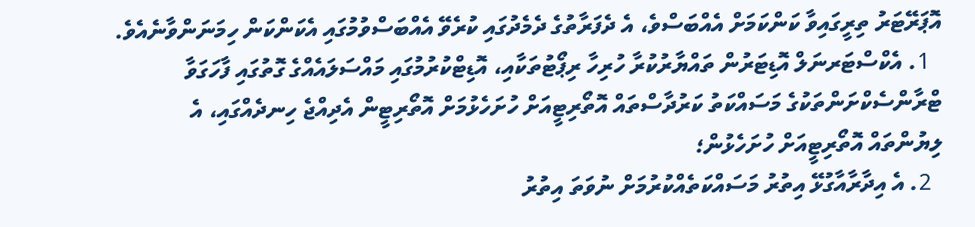އޮޕަރޭޓަރު ތިރީގައިވާ ކަންކަމަށް އެއްބަސްވެ، އެ ދެފަރާތުގެ ދެމެދުގައި ކުރެވޭ އެއްބަސްވުމުގައި އެކަންކަން ހިމަނަންވާނެއެވެ.
  1. އެކްސްޓަރނަލް އޮޑިޓަރުން ތައްޔާރުކުރާ ހުރިހާ ރިޕޯޓުތަކާއި، އޮޑިޓްކުރުމުގައި މައްސަލައެއްގެ ގޮތުގައި ފާހަގަވާ ޓްރާންސެކްށަންތަކުގެ މަސައްކަތު ކަރުދާސްތައް އޮތޯރިޓީއަށް ހުށަހެޅުމަށް އޮތޯރިޓީން އެދިއްޖެ ހިނދެއްގައި، އެ ލިޔުންތައް އޮތޯރިޓީއަށް ހުށަހެޅުން؛
  2. އެ އިދާރާއާގުޅޭ އިތުރު މަސައްކަތެއްކުރުމަށް ނުވަތަ އިތުރު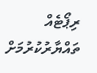ރިޕޯޓެއް ތައްޔާރުކުރުމަށް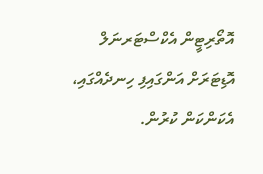އޮތޯރިޓީން އެކްސްޓަރނަލް އޮޑިޓަރަށް އަންގައިފި ހިނދެއްގައި، އެކަންކަން ކުރުން.